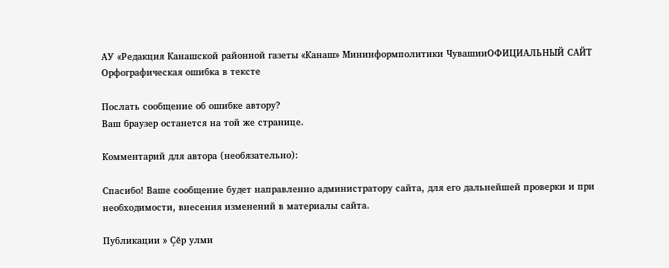АУ «Редакция Канашской районной газеты «Канаш» Мининформполитики ЧувашииОФИЦИАЛЬНЫЙ САЙТ
Орфографическая ошибка в тексте

Послать сообщение об ошибке автору?
Ваш браузер останется на той же странице.

Комментарий для автора (необязательно):

Спасибо! Ваше сообщение будет направленно администратору сайта, для его дальнейшей проверки и при необходимости, внесения изменений в материалы сайта.

Публикации » Çĕр улми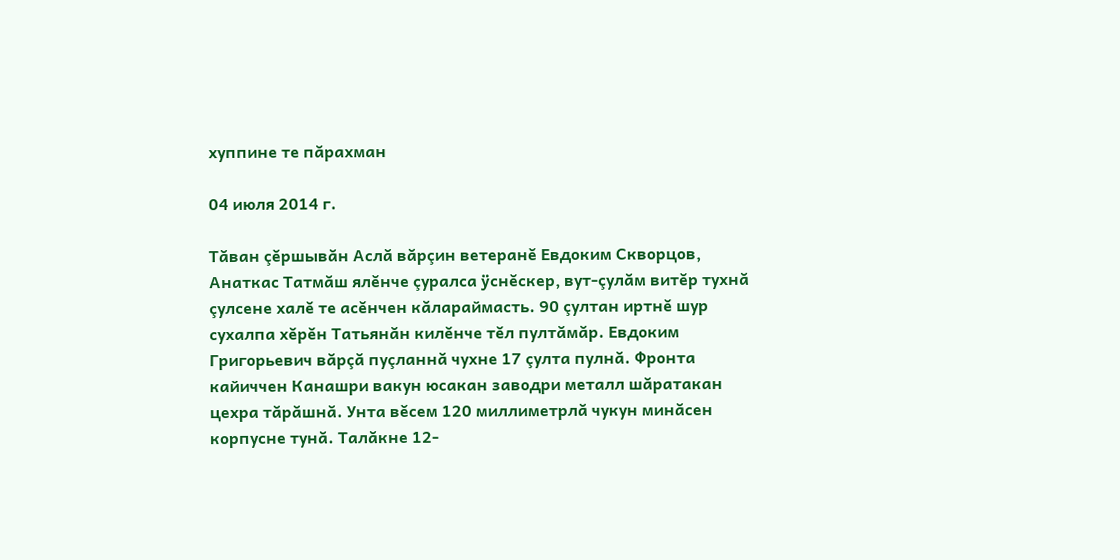хуппине те пăрахман

04 июля 2014 г.

Тăван çĕршывăн Аслă вăрçин ветеранĕ Евдоким Скворцов, Анаткас Татмăш ялĕнче çуралса ÿснĕскер, вут-çулăм витĕр тухнă çулсене халĕ те асĕнчен кăлараймасть. 90 çултан иртнĕ шур сухалпа хĕрĕн Татьянăн килĕнче тĕл пултăмăр. Евдоким Григорьевич вăрçă пуçланнă чухне 17 çулта пулнă. Фронта кайиччен Канашри вакун юсакан заводри металл шăратакан цехра тăрăшнă. Унта вĕсем 120 миллиметрлă чукун минăсен корпусне тунă. Талăкне 12-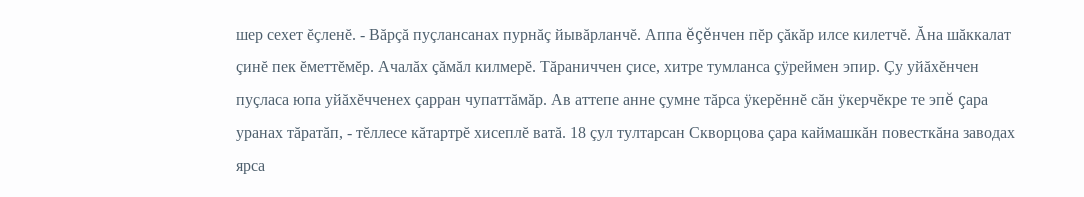шер сехет ĕçленĕ. - Вăрçă пуçлансанах пурнăç йывăрланчĕ. Аппа ĕçĕнчен пĕр çăкăр илсе килетчĕ. Ăна шăккалат çинĕ пек ĕметтĕмĕр. Ачалăх çăмăл килмерĕ. Тăраниччен çисе, хитре тумланса çÿреймен эпир. Çу уйăхĕнчен пуçласа юпа уйăхĕчченех çарран чупаттăмăр. Ав аттепе анне çумне тăрса ÿкерĕннĕ сăн ÿкерчĕкре те эпĕ çара уранах тăратăп, - тĕллесе кăтартрĕ хисеплĕ ватă. 18 çул тултарсан Скворцова çара каймашкăн повесткăна заводах ярса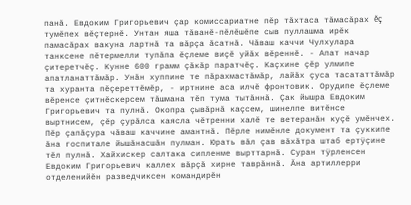панă. Евдоким Григорьевич çар комиссариатне пĕр тăхтаса тăмасăрах ĕç тумĕпех вĕçтернĕ. Унтан яша тăванĕ-пĕлĕшĕпе сыв пуллашма ирĕк памасăрах вакуна лартнă та вăрçа ăсатнă. Чăваш каччи Чулхулара танксене пĕтермелли тупăпа ĕçлеме виçĕ уйăх вĕреннĕ. - Апат начар çитеретчĕç. Кунне 600 грамм çăкăр паратчĕç. Каçхине çĕр улмипе апатланаттăмăр. Унăн хуппине те пăрахмастăмăр, лайăх çуса тасататтăмăр та хуранта пĕçереттĕмĕр, - иртнине аса илчĕ фронтовик. Орудипе ĕçлеме вĕренсе çитнĕскерсем тăшмана тĕп тума тытăннă. Çак йышра Евдоким Григорьевич та пулнă. Окопра çывăрнă каçсем, шинелпе витĕнсе выртнисем, çĕр çурăлса каясла чĕтренни халĕ те ветеранăн куçĕ умĕнчех. Пĕр çапăçура чăваш каччине амантнă. Пĕрле нимĕнле документ та çуккипе ăна госпитале йышăнасшăн пулман. Юрать вăл çав вăхăтра штаб ертÿçине тĕл пулнă. Хайхискер салтака сипленме вырттарнă. Суран тÿрленсен Евдоким Григорьевич каллех вăрçă хирне таврăннă. Ăна артиллерри отделенийĕн разведчиксен командирĕн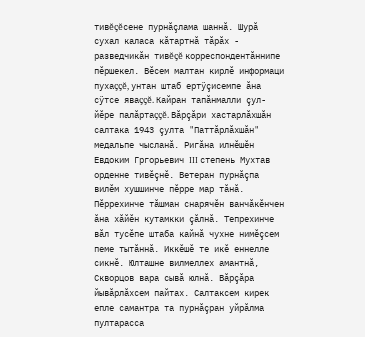тивĕçĕсене пурнăçлама шаннă. Шурă сухал каласа кăтартнă тăрăх - разведчикăн тивĕçĕ корреспондентăннипе пĕршекел. Вĕсем малтан кирлĕ информаци пухаççĕ, унтан штаб ертÿçисемпе ăна сÿтсе яваççĕ. Кайран тапăнмалли çул-йĕре палăртаççĕ. Вăрçăри хастарлăхшăн салтака 1943 çулта "Паттăрлăхшăн" медальпе чысланă. Ригăна илнĕшĕн Евдоким Гргорьевич III степень Мухтав орденне тивĕçнĕ. Ветеран пурнăçпа вилĕм хушшинче пĕрре мар тăнă. Пĕррехинче тăшман снарячĕн ванчăкĕнчен ăна хăйĕн кутамкки çăлнă. Тепрехинче вăл тусĕпе штаба кайнă чухне нимĕçсем пеме тытăннă. Иккĕшĕ те икĕ еннелле сикнĕ. Юлташне вилмеллех амантнă, Скворцов вара сывă юлнă. Вăрçăра йывăрлăхсем пайтах. Салтаксем кирек епле самантра та пурнăçран уйрăлма пултарасса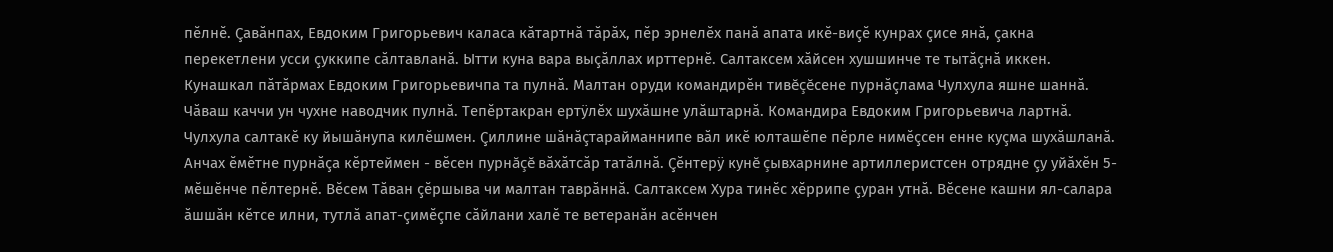пĕлнĕ. Çавăнпах, Евдоким Григорьевич каласа кăтартнă тăрăх, пĕр эрнелĕх панă апата икĕ-виçĕ кунрах çисе янă, çакна перекетлени усси çуккипе сăлтавланă. Ытти куна вара выçăллах ирттернĕ. Салтаксем хăйсен хушшинче те тытăçнă иккен. Кунашкал пăтăрмах Евдоким Григорьевичпа та пулнă. Малтан оруди командирĕн тивĕçĕсене пурнăçлама Чулхула яшне шаннă. Чăваш каччи ун чухне наводчик пулнă. Тепĕртакран ертÿлĕх шухăшне улăштарнă. Командира Евдоким Григорьевича лартнă. Чулхула салтакĕ ку йышăнупа килĕшмен. Çиллине шăнăçтарайманнипе вăл икĕ юлташĕпе пĕрле нимĕçсен енне куçма шухăшланă. Анчах ĕмĕтне пурнăçа кĕртеймен - вĕсен пурнăçĕ вăхăтсăр татăлнă. Çĕнтерÿ кунĕ çывхарнине артиллеристсен отрядне çу уйăхĕн 5-мĕшĕнче пĕлтернĕ. Вĕсем Тăван çĕршыва чи малтан таврăннă. Салтаксем Хура тинĕс хĕррипе çуран утнă. Вĕсене кашни ял-салара ăшшăн кĕтсе илни, тутлă апат-çимĕçпе сăйлани халĕ те ветеранăн асĕнчен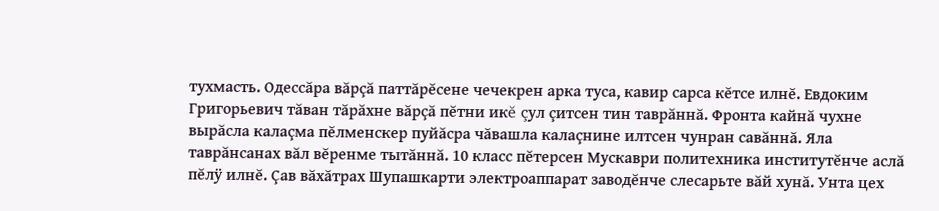тухмасть. Одессăра вăрçă паттăрĕсене чечекрен арка туса, кавир сарса кĕтсе илнĕ. Евдоким Григорьевич тăван тăрăхне вăрçă пĕтни икĕ çул çитсен тин таврăннă. Фронта кайнă чухне вырăсла калаçма пĕлменскер пуйăсра чăвашла калаçнине илтсен чунран савăннă. Яла таврăнсанах вăл вĕренме тытăннă. 10 класс пĕтерсен Мускаври политехника институтĕнче аслă пĕлÿ илнĕ. Çав вăхăтрах Шупашкарти электроаппарат заводĕнче слесарьте вăй хунă. Унта цех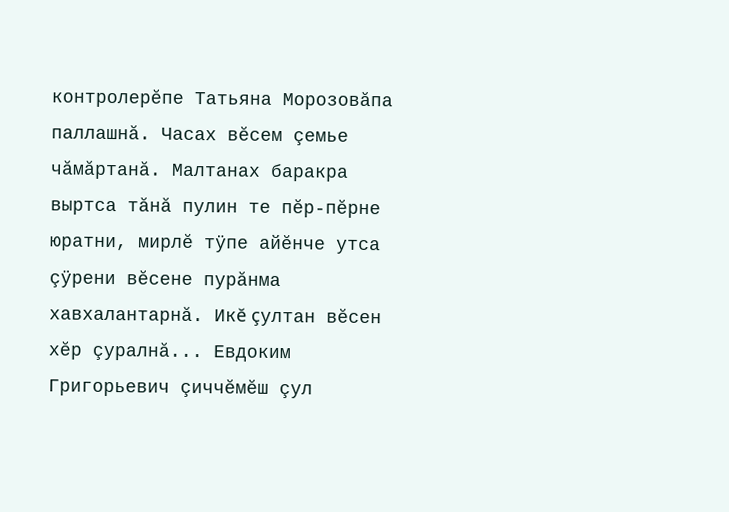контролерĕпе Татьяна Морозовăпа паллашнă. Часах вĕсем çемье чăмăртанă. Малтанах баракра выртса тăнă пулин те пĕр-пĕрне юратни, мирлĕ тÿпе айĕнче утса çÿрени вĕсене пурăнма хавхалантарнă. Икĕ çултан вĕсен хĕр çуралнă... Евдоким Григорьевич çиччĕмĕш çул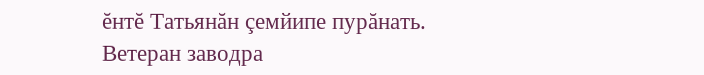ĕнтĕ Татьянăн çемйипе пурăнать. Ветеран заводра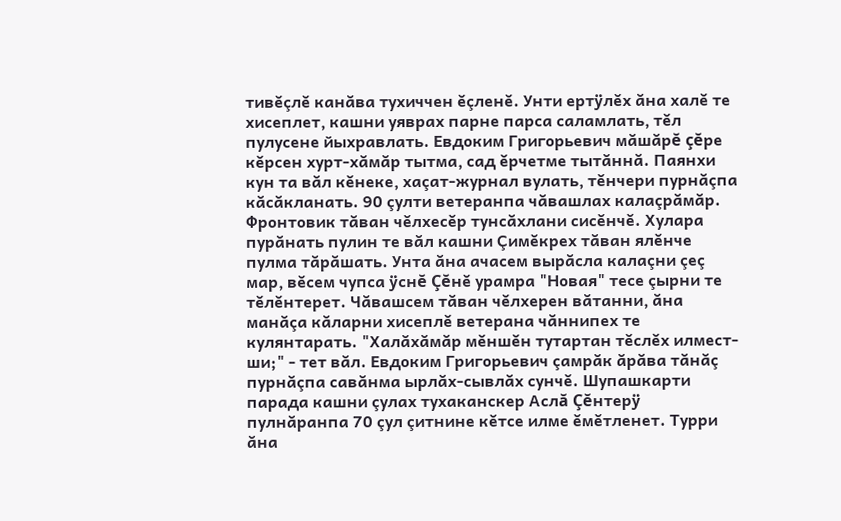тивĕçлĕ канăва тухиччен ĕçленĕ. Унти ертÿлĕх ăна халĕ те хисеплет, кашни уяврах парне парса саламлать, тĕл пулусене йыхравлать. Евдоким Григорьевич мăшăрĕ çĕре кĕрсен хурт-хăмăр тытма, сад ĕрчетме тытăннă. Паянхи кун та вăл кĕнеке, хаçат-журнал вулать, тĕнчери пурнăçпа кăсăкланать. 90 çулти ветеранпа чăвашлах калаçрăмăр. Фронтовик тăван чĕлхесĕр тунсăхлани сисĕнчĕ. Хулара пурăнать пулин те вăл кашни Çимĕкрех тăван ялĕнче пулма тăрăшать. Унта ăна ачасем вырăсла калаçни çеç мар, вĕсем чупса ÿснĕ Çĕнĕ урамра "Новая" тесе çырни те тĕлĕнтерет. Чăвашсем тăван чĕлхерен вăтанни, ăна манăçа кăларни хисеплĕ ветерана чăннипех те кулянтарать. "Халăхăмăр мĕншĕн тутартан тĕслĕх илмест-ши;" - тет вăл. Евдоким Григорьевич çамрăк ăрăва тăнăç пурнăçпа савăнма ырлăх-сывлăх сунчĕ. Шупашкарти парада кашни çулах тухаканскер Аслă Çĕнтерÿ пулнăранпа 70 çул çитнине кĕтсе илме ĕмĕтленет. Турри ăна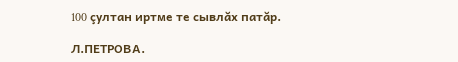100 çултан иртме те сывлăх патăр.

Л.ПЕТРОВА.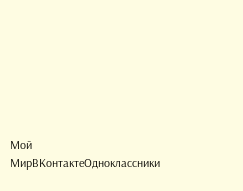Мой МирВКонтактеОдноклассники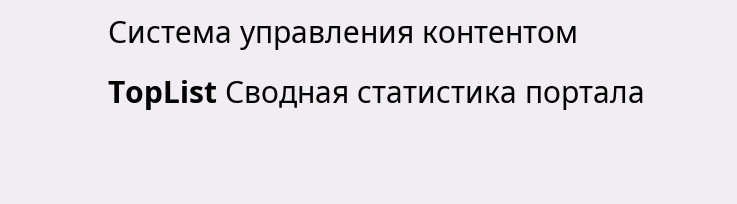Система управления контентом
TopList Сводная статистика портала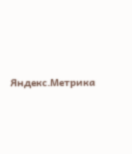Яндекс.Метрика